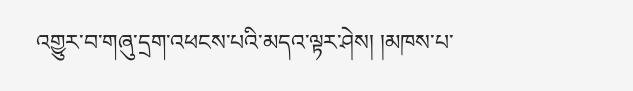འགྱུར་བ་གཞུ་དྲག་འཕངས་པའི་མདའ་ལྟར་ཤེས། །མཁས་པ་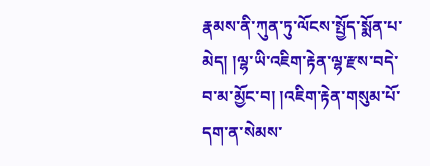རྣམས་ནི་ཀུན་ཏུ་ལོངས་སྤྱོད་སྨོན་པ་མེད། །ལྷ་ཡི་འཇིག་རྟེན་ལྷ་རྫས་བདེ་བ་མ་མྱོང་བ། །འཇིག་རྟེན་གསུམ་པོ་དག་ན་སེམས་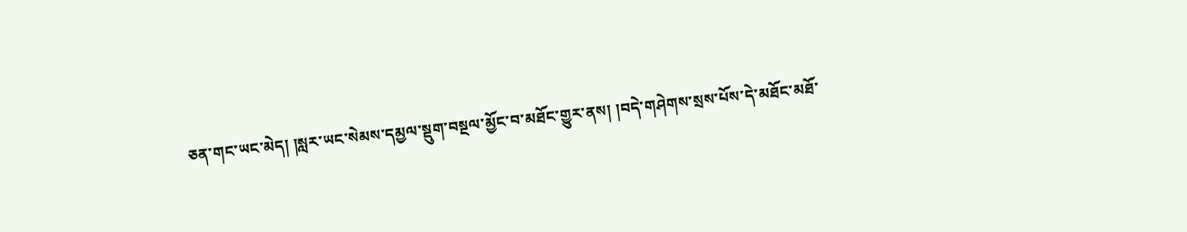ཅན་གང་ཡང་མེད། །སླར་ཡང་སེམས་དམྱལ་སྡུག་བསྔལ་མྱོང་བ་མཐོང་གྱུར་ནས། །བདེ་གཤེགས་སྲས་པོས་དེ་མཐོང་མཐོ་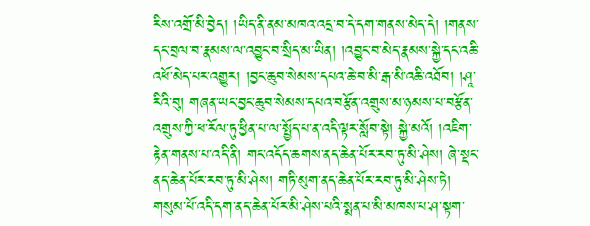རིས་འགྲོ་མི་བྱེད། །ཡིད་ནི་ནམ་མཁའ་འདྲ་བ་དེ་དག་གནས་མེད་དེ། །གནས་དང་བྲལ་བ་རྣམས་ལ་འབྱུང་བ་སྲིད་མ་ཡིན། །འབྱུང་བ་མེད་རྣམས་སྐྱེ་དང་འཆི་འཕོ་མེད་པར་འགྱུར། །བྱང་ཆུབ་སེམས་དཔའ་ཆེ་བ་མི་རྒ་མི་འཆི་འཐོབ། །ཤཱ་རིའི་བུ། གཞན་ཡང་བྱང་ཆུབ་སེམས་དཔའ་བརྩོན་འགྲུས་མ་ཉམས་པ་བརྩོན་འགྲུས་ཀྱི་ཕ་རོལ་ཏུ་ཕྱིན་པ་ལ་སྤྱོད་པ་ན་འདི་ལྟར་སློབ་སྟེ། སྐྱེ་མའོ། །འཇིག་རྟེན་གནས་པ་འདི་ནི། གང་འདོད་ཆགས་ནད་ཆེན་པོར་རབ་ཏུ་མི་ཤེས། ཞེ་སྡང་ནད་ཆེན་པོར་རབ་ཏུ་མི་ཤེས། གཏི་མུག་ནད་ཆེན་པོར་རབ་ཏུ་མི་ཤེས་ཏེ། གསུམ་པོ་འདི་དག་ནད་ཆེན་པོར་མི་ཤེས་པའི་སྨན་པ་མི་མཁས་པ་ཤ་སྟག་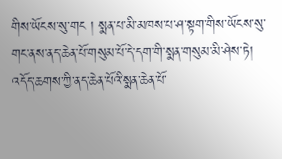གིས་ཡོངས་སུ་གང ། སྨན་པ་མི་མཁས་པ་ཤ་སྟག་གིས་ཡོངས་སུ་གང་ནས་ནད་ཆེན་པོ་གསུམ་པོ་དེ་དག་གི་སྨན་གསུམ་མི་ཤེས་ཏེ། འདོད་ཆགས་ཀྱི་ནད་ཆེན་པོའི་སྨན་ཆེན་པོ་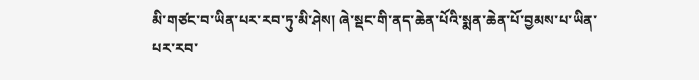མི་གཙང་བ་ཡིན་པར་རབ་ཏུ་མི་ཤེས། ཞེ་སྡང་གི་ནད་ཆེན་པོའི་སྨན་ཆེན་པོ་བྱམས་པ་ཡིན་པར་རབ་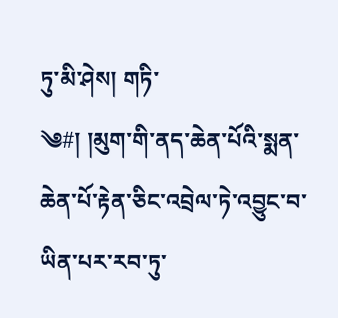ཏུ་མི་ཤེས། གཏི་
༄#། །མུག་གི་ནད་ཆེན་པོའི་སྨན་ཆེན་པོ་རྟེན་ཅིང་འབྲེལ་ཏེ་འབྱུང་བ་ཡིན་པར་རབ་ཏུ་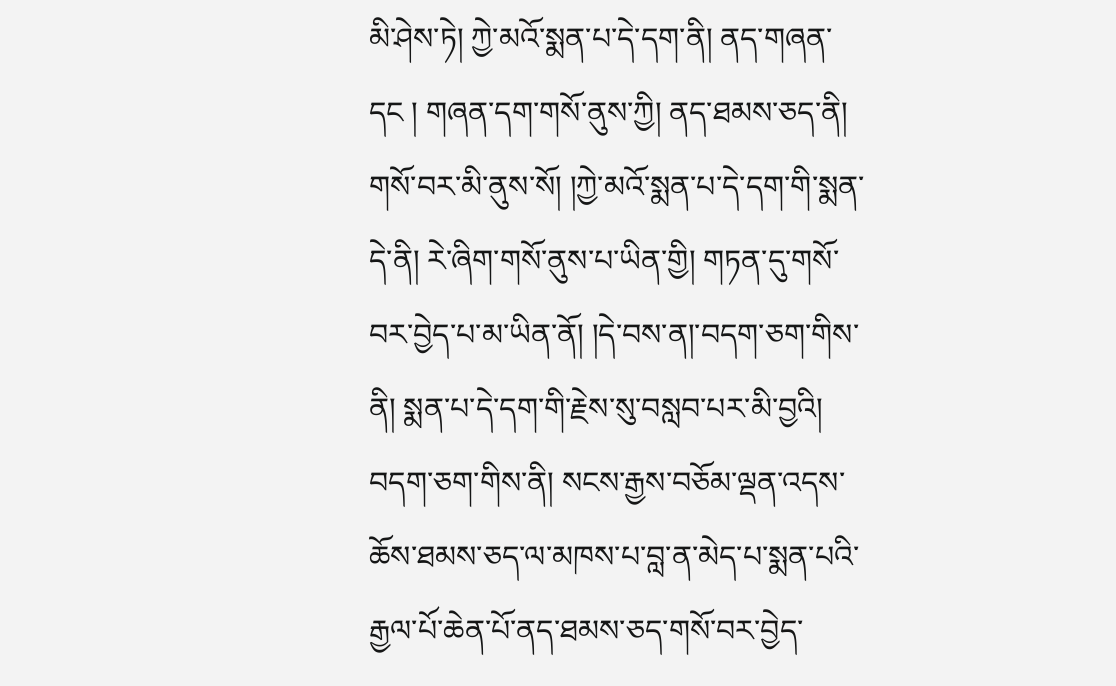མི་ཤེས་ཏེ། ཀྱེ་མའོ་སྨན་པ་དེ་དག་ནི། ནད་གཞན་དང ། གཞན་དག་གསོ་ནུས་ཀྱི། ནད་ཐམས་ཅད་ནི། གསོ་བར་མི་ནུས་སོ། །ཀྱེ་མའོ་སྨན་པ་དེ་དག་གི་སྨན་དེ་ནི། རེ་ཞིག་གསོ་ནུས་པ་ཡིན་གྱི། གཏན་དུ་གསོ་བར་བྱེད་པ་མ་ཡིན་ནོ། །དེ་བས་ན།་བདག་ཅག་གིས་ནི། སྨན་པ་དེ་དག་གི་རྗེས་སུ་བསླབ་པར་མི་བྱའི། བདག་ཅག་གིས་ནི། སངས་རྒྱས་བཅོམ་ལྡན་འདས་ཆོས་ཐམས་ཅད་ལ་མཁས་པ་བླ་ན་མེད་པ་སྨན་པའི་རྒྱལ་པོ་ཆེན་པོ་ནད་ཐམས་ཅད་གསོ་བར་བྱེད་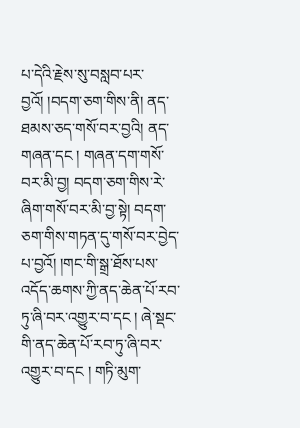པ་དེའི་རྗེས་སུ་བསླབ་པར་བྱའོ། །བདག་ཅག་གིས་ནི། ནད་ཐམས་ཅད་གསོ་བར་བྱའི། ནད་གཞན་དང ། གཞན་དག་གསོ་བར་མི་བྱ། བདག་ཅག་གིས་རེ་ཞིག་གསོ་བར་མི་བྱ་སྟེ། བདག་ཅག་གིས་གཏན་དུ་གསོ་བར་བྱེད་པ་བྱའོ། །གང་གི་སྒྲ་ཐོས་པས་འདོད་ཆགས་ཀྱི་ནད་ཆེན་པོ་རབ་ཏུ་ཞི་བར་འགྱུར་བ་དང ། ཞེ་སྡང་གི་ནད་ཆེན་པོ་རབ་ཏུ་ཞི་བར་འགྱུར་བ་དང ། གཏི་མུག་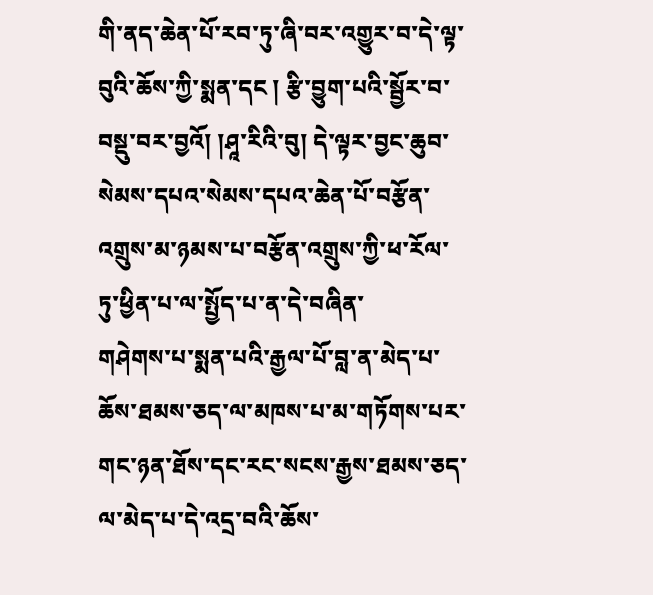གི་ནད་ཆེན་པོ་རབ་ཏུ་ཞི་བར་འགྱུར་བ་དེ་ལྟ་བུའི་ཆོས་ཀྱི་སྨན་དང ། རྩི་བྱུག་པའི་སྦྱོར་བ་བསྡུ་བར་བྱའོ། །ཤཱ་རིའི་བུ། དེ་ལྟར་བྱང་ཆུབ་སེམས་དཔའ་སེམས་དཔའ་ཆེན་པོ་བརྩོན་འགྲུས་མ་ཉམས་པ་བརྩོན་འགྲུས་ཀྱི་ཕ་རོལ་ཏུ་ཕྱིན་པ་ལ་སྤྱོད་པ་ན་དེ་བཞིན་
གཤེགས་པ་སྨན་པའི་རྒྱལ་པོ་བླ་ན་མེད་པ་ཆོས་ཐམས་ཅད་ལ་མཁས་པ་མ་གཏོགས་པར་གང་ཉན་ཐོས་དང་རང་སངས་རྒྱས་ཐམས་ཅད་ལ་མེད་པ་དེ་འདྲ་བའི་ཆོས་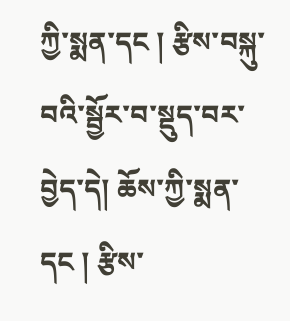ཀྱི་སྨན་དང ། རྩིས་བསྐུ་བའི་སྦྱོར་བ་སྡུད་བར་བྱེད་དེ། ཆོས་ཀྱི་སྨན་དང ། རྩིས་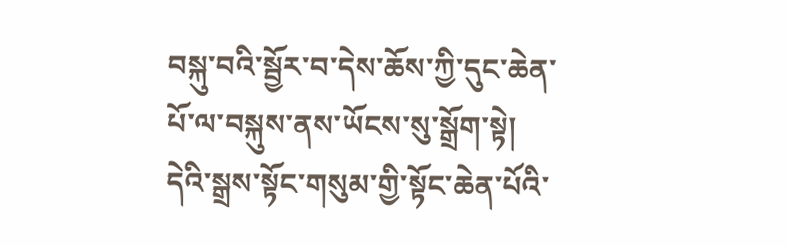བསྐུ་བའི་སྦྱོར་བ་དེས་ཆོས་ཀྱི་དུང་ཆེན་པོ་ལ་བསྐུས་ནས་ཡོངས་སུ་སྒྲོག་སྟེ། དེའི་སྒྲས་སྟོང་གསུམ་གྱི་སྟོང་ཆེན་པོའི་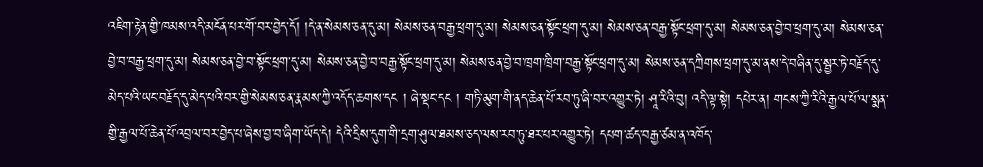འཇིག་རྟེན་གྱི་ཁམས་འདི་མངོན་པར་གོ་བར་བྱེད་དོ། །དེ་ན་སེམས་ཅན་དུ་མ། སེམས་ཅན་བརྒྱ་ཕྲག་དུ་མ། སེམས་ཅན་སྟོང་ཕྲག་དུ་མ། སེམས་ཅན་བརྒྱ་སྟོང་ཕྲག་དུ་མ། སེམས་ཅན་བྱེ་བ་ཕྲག་དུ་མ། སེམས་ཅན་བྱེ་བ་བརྒྱ་ཕྲག་དུ་མ། སེམས་ཅན་བྱེ་བ་སྟོང་ཕྲག་དུ་མ། སེམས་ཅན་བྱེ་བ་བརྒྱ་སྟོང་ཕྲག་དུ་མ། སེམས་ཅན་བྱེ་བ་ཁྲག་ཁྲིག་བརྒྱ་སྟོང་ཕྲག་དུ་མ། སེམས་ཅན་དཀྲིགས་ཕྲག་དུ་མ་ནས་དེ་བཞིན་དུ་སྦྱར་ཏེ་བརྗོད་དུ་མེད་པའི་ཡང་བརྗོད་དུ་མེད་པའི་བར་གྱི་སེམས་ཅན་རྣམས་ཀྱི་འདོད་ཆགས་དང ། ཞེ་སྡང་དང ། གཏི་མུག་གི་ནད་ཆེན་པོ་རབ་ཏུ་ཞི་བར་འགྱུར་ཏེ། ཤཱ་རིའི་བུ། འདི་ལྟ་སྟེ། དཔེར་ན། གངས་ཀྱི་རིའི་རྒྱལ་པོ་ལ་སྨན་གྱི་རྒྱལ་པོ་ཆེན་པོ་འབྲལ་བར་བྱེད་པ་ཞེས་བྱ་བ་ཞིག་ཡོད་དེ། དེའི་དྲིས་དུག་གི་དྲག་ཤུལ་ཐམས་ཅད་ལས་རབ་ཏུ་ཐར་པར་འགྱུར་ཏེ། དཔག་ཚད་བརྒྱ་ཙམ་ན་འཁོད་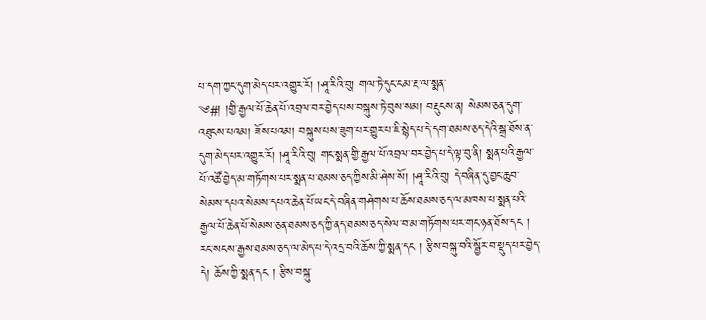པ་དག་ཀྱང་དུག་མེད་པར་འགྱུར་རོ། །ཤཱ་རིའི་བུ། གལ་ཏེ་དུང་ངམ་རྔ་ལ་སྨན་
༄#། །གྱི་རྒྱལ་པོ་ཆེན་པོ་འབྲལ་བར་བྱེད་པས་བསྐུས་ཏེ་བུས་སམ། བརྡུངས་ན། སེམས་ཅན་དུག་འཐུངས་པའམ། ཟོས་པའམ། བསྐུས་པས་ཟུག་པར་གྱུར་པ་ཇི་སྙེད་པ་དེ་དག་ཐམས་ཅད་དེའི་སྒྲ་ཐོས་ན་དུག་མེད་པར་འགྱུར་རོ། །ཤཱ་རིའི་བུ། གང་སྨན་གྱི་རྒྱལ་པོ་འབྲལ་བར་བྱེད་པ་དེ་ལྟ་བུ་ནི། སྨན་པའི་རྒྱལ་པོ་འཚོ་བྱེད་མ་གཏོགས་པར་སྨན་པ་ཐམས་ཅད་ཀྱིས་མི་ཤེས་སོ། །ཤཱ་རིའི་བུ། དེ་བཞིན་དུ་བྱང་ཆུབ་སེམས་དཔའ་སེམས་དཔའ་ཆེན་པོ་ཡང་དེ་བཞིན་གཤེགས་པ་ཆོས་ཐམས་ཅད་ལ་མཁས་པ་སྨན་པའི་རྒྱལ་པོ་ཆེན་པོ་སེམས་ཅན་ཐམས་ཅད་ཀྱི་ནད་ཐམས་ཅད་སེལ་བ་མ་གཏོགས་པར་གང་ཉན་ཐོས་དང ། རང་སངས་རྒྱས་ཐམས་ཅད་ལ་མེད་པ་དེ་འདྲ་བའི་ཆོས་ཀྱི་སྨན་དང ། རྩིས་བསྐུ་བའི་སྦྱོར་བ་སྡུད་པར་བྱེད་དེ། ཆོས་ཀྱི་སྨན་དང ། རྩིས་བསྐུ་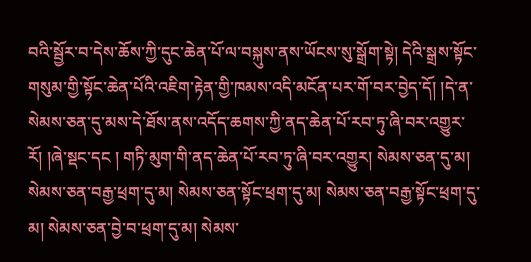བའི་སྦྱོར་བ་དེས་ཆོས་ཀྱི་དུང་ཆེན་པོ་ལ་བསྐུས་ནས་ཡོངས་སུ་སྒྲོག་སྟེ། དེའི་སྒྲས་སྟོང་གསུམ་གྱི་སྟོང་ཆེན་པོའི་འཇིག་རྟེན་གྱི་ཁམས་འདི་མངོན་པར་གོ་བར་བྱེད་དོ། །དེ་ན་སེམས་ཅན་དུ་མས་དེ་ཐོས་ནས་འདོད་ཆགས་ཀྱི་ནད་ཆེན་པོ་རབ་ཏུ་ཞི་བར་འགྱུར་རོ། །ཞེ་སྡང་དང ། གཏི་མུག་གི་ནད་ཆེན་པོ་རབ་ཏུ་ཞི་བར་འགྱུར། སེམས་ཅན་དུ་མ། སེམས་ཅན་བརྒྱ་ཕྲག་དུ་མ། སེམས་ཅན་སྟོང་ཕྲག་དུ་མ། སེམས་ཅན་བརྒྱ་སྟོང་ཕྲག་དུ་མ། སེམས་ཅན་བྱེ་བ་ཕྲག་དུ་མ། སེམས་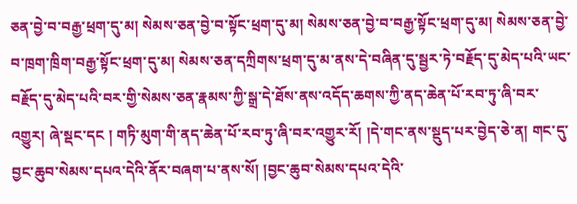ཅན་བྱེ་བ་བརྒྱ་ཕྲག་དུ་མ། སེམས་ཅན་བྱེ་བ་སྟོང་ཕྲག་དུ་མ། སེམས་ཅན་བྱེ་བ་བརྒྱ་སྟོང་ཕྲག་དུ་མ། སེམས་ཅན་བྱེ་བ་ཁྲག་ཁྲིག་བརྒྱ་སྟོང་ཕྲག་དུ་མ། སེམས་ཅན་དཀྲིགས་ཕྲག་དུ་མ་ནས་དེ་བཞིན་དུ་སྦྱར་ཏེ་བརྗོད་དུ་མེད་པའི་ཡང་བརྗོད་དུ་མེད་པའི་བར་གྱི་སེམས་ཅན་རྣམས་ཀྱི་སྒྲ་དེ་ཐོས་ནས་འདོད་ཆགས་ཀྱི་ནད་ཆེན་པོ་རབ་ཏུ་ཞི་བར་འགྱུར། ཞེ་སྡང་དང ། གཏི་མུག་གི་ནད་ཆེན་པོ་རབ་ཏུ་ཞི་བར་འགྱུར་རོ། །དེ་གང་ནས་སྡུད་པར་བྱེད་ཅེ་ན། གང་དུ་བྱང་ཆུབ་སེམས་དཔའ་དེའི་ནོར་བཞག་པ་ནས་སོ། །བྱང་ཆུབ་སེམས་དཔའ་དེའི་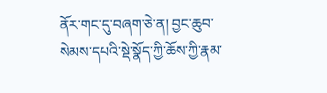ནོར་གང་དུ་བཞག་ཅེ་ན། བྱང་ཆུབ་སེམས་དཔའི་སྡེ་སྣོད་ཀྱི་ཆོས་ཀྱི་རྣམ་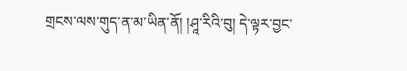གྲངས་ལས་གུད་ན་མ་ཡིན་ནོ། །ཤཱ་རིའི་བུ། དེ་ལྟར་བྱང་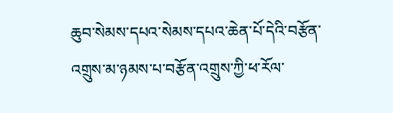ཆུབ་སེམས་དཔའ་སེམས་དཔའ་ཆེན་པོ་དེའི་བརྩོན་འགྲུས་མ་ཉམས་པ་བརྩོན་འགྲུས་ཀྱི་ཕ་རོལ་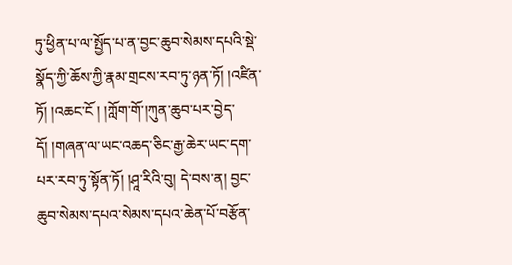ཏུ་ཕྱིན་པ་ལ་སྤྱོད་པ་ན་བྱང་ཆུབ་སེམས་དཔའི་སྡེ་སྣོད་ཀྱི་ཆོས་ཀྱི་རྣམ་གྲངས་རབ་ཏུ་ཉན་ཏོ། །འཛིན་ཏོ། །འཆང་ངོ ། །ཀློག་གོ་།ཀུན་ཆུབ་པར་བྱེད་དོ། །གཞན་ལ་ཡང་འཆད་ཅིང་རྒྱ་ཆེར་ཡང་དག་པར་རབ་ཏུ་སྟོན་ཏོ། །ཤཱ་རིའི་བུ། དེ་བས་ན། བྱང་ཆུབ་སེམས་དཔའ་སེམས་དཔའ་ཆེན་པོ་བརྩོན་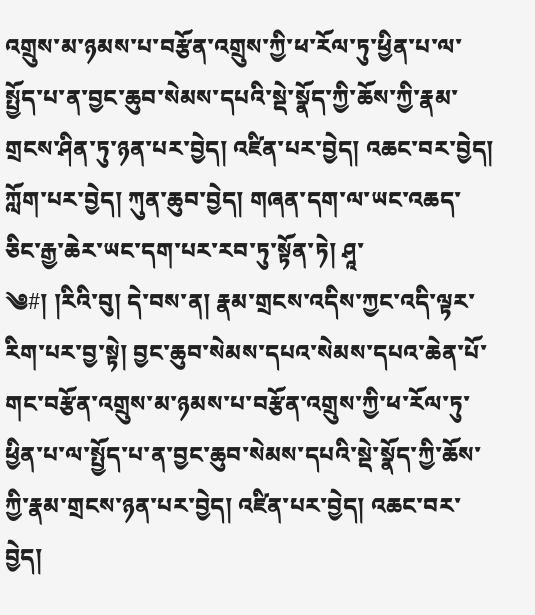འགྲུས་མ་ཉམས་པ་བརྩོན་འགྲུས་ཀྱི་ཕ་རོལ་ཏུ་ཕྱིན་པ་ལ་སྤྱོད་པ་ན་བྱང་ཆུབ་སེམས་དཔའི་སྡེ་སྣོད་ཀྱི་ཆོས་ཀྱི་རྣམ་གྲངས་ཤིན་ཏུ་ཉན་པར་བྱེད། འཛིན་པར་བྱེད། འཆང་བར་བྱེད། ཀློག་པར་བྱེད། ཀུན་ཆུབ་བྱེད། གཞན་དག་ལ་ཡང་འཆད་ཅིང་རྒྱ་ཆེར་ཡང་དག་པར་རབ་ཏུ་སྟོན་ཏེ། ཤཱ་
༄#། །རིའི་བུ། དེ་བས་ན། རྣམ་གྲངས་འདིས་ཀྱང་འདི་ལྟར་རིག་པར་བྱ་སྟེ། བྱང་ཆུབ་སེམས་དཔའ་སེམས་དཔའ་ཆེན་པོ་གང་བརྩོན་འགྲུས་མ་ཉམས་པ་བརྩོན་འགྲུས་ཀྱི་ཕ་རོལ་ཏུ་ཕྱིན་པ་ལ་སྤྱོད་པ་ན་བྱང་ཆུབ་སེམས་དཔའི་སྡེ་སྣོད་ཀྱི་ཆོས་ཀྱི་རྣམ་གྲངས་ཉན་པར་བྱེད། འཛིན་པར་བྱེད། འཆང་བར་བྱེད།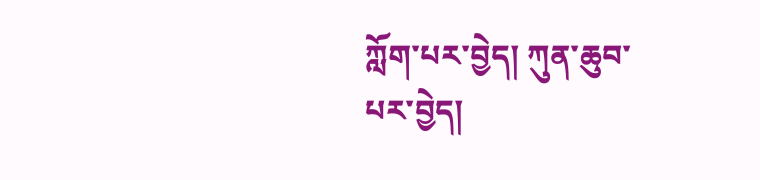ཀློག་པར་བྱེད། ཀུན་ཆུབ་པར་བྱེད།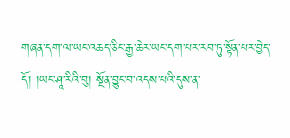གཞན་དག་ལ་ཡང་འཆད་ཅིང་རྒྱ་ཆེར་ཡང་དག་པར་རབ་ཏུ་སྟོན་པར་བྱེད་དོ། །ཡང་ཤཱ་རིའི་བུ། སྔོན་བྱུང་བ་འདས་པའི་དུས་ན་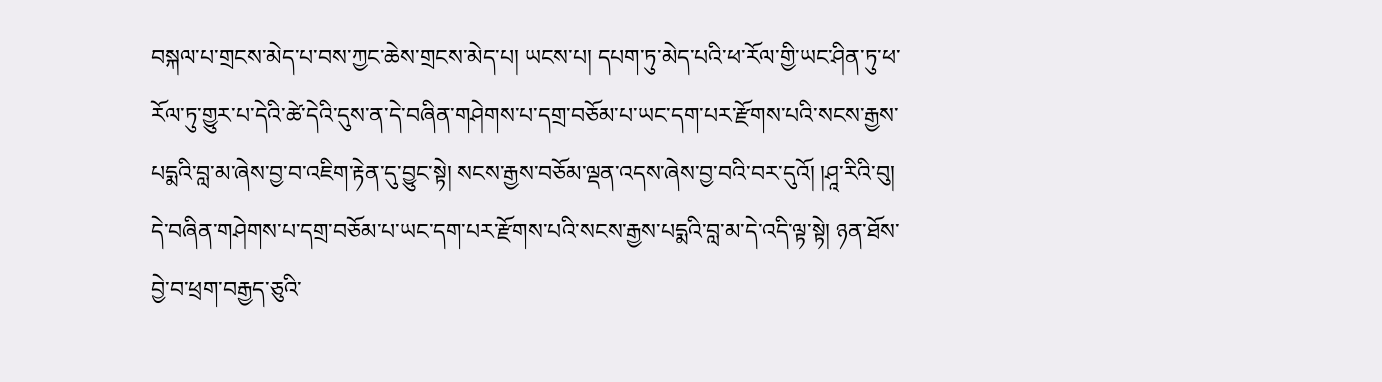བསྐལ་པ་གྲངས་མེད་པ་བས་ཀྱང་ཆེས་གྲངས་མེད་པ། ཡངས་པ། དཔག་ཏུ་མེད་པའི་ཕ་རོལ་གྱི་ཡང་ཤིན་ཏུ་ཕ་རོལ་ཏུ་གྱུར་པ་དེའི་ཚེ་དེའི་དུས་ན་དེ་བཞིན་གཤེགས་པ་དགྲ་བཅོམ་པ་ཡང་དག་པར་རྫོགས་པའི་སངས་རྒྱས་པདྨའི་བླ་མ་ཞེས་བྱ་བ་འཇིག་རྟེན་དུ་བྱུང་སྟེ། སངས་རྒྱས་བཅོམ་ལྡན་འདས་ཞེས་བྱ་བའི་བར་དུའོ། །ཤཱ་རིའི་བུ། དེ་བཞིན་གཤེགས་པ་དགྲ་བཅོམ་པ་ཡང་དག་པར་རྫོགས་པའི་སངས་རྒྱས་པདྨའི་བླ་མ་དེ་འདི་ལྟ་སྟེ། ཉན་ཐོས་བྱེ་བ་ཕྲག་བརྒྱད་ཅུའི་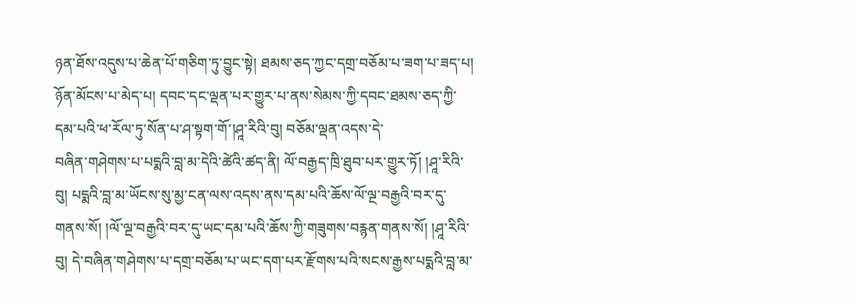ཉན་ཐོས་འདུས་པ་ཆེན་པོ་གཅིག་ཏུ་བྱུང་སྟེ། ཐམས་ཅད་ཀྱང་དགྲ་བཅོམ་པ་ཟག་པ་ཟད་པ། ཉོན་མོངས་པ་མེད་པ། དབང་དང་ལྡན་པར་གྱུར་པ་ནས་སེམས་ཀྱི་དབང་ཐམས་ཅད་ཀྱི་དམ་པའི་ཕ་རོལ་ཏུ་སོན་པ་ཤ་སྟག་གོ་།ཤཱ་རིའི་བུ། བཅོམ་ལྡན་འདས་དེ་
བཞིན་གཤེགས་པ་པདྨའི་བླ་མ་དེའི་ཚེའི་ཚད་ནི། ལོ་བརྒྱད་ཁྲི་ཐུབ་པར་གྱུར་ཏོ། །ཤཱ་རིའི་བུ། པདྨའི་བླ་མ་ཡོངས་སུ་མྱ་ངན་ལས་འདས་ནས་དམ་པའི་ཆོས་ལོ་ལྔ་བརྒྱའི་བར་དུ་གནས་སོ། །ལོ་ལྔ་བརྒྱའི་བར་དུ་ཡང་དམ་པའི་ཆོས་ཀྱི་གཟུགས་བརྙན་གནས་སོ། །ཤཱ་རིའི་བུ། དེ་བཞིན་གཤེགས་པ་དགྲ་བཅོམ་པ་ཡང་དག་པར་རྫོགས་པའི་སངས་རྒྱས་པདྨའི་བླ་མ་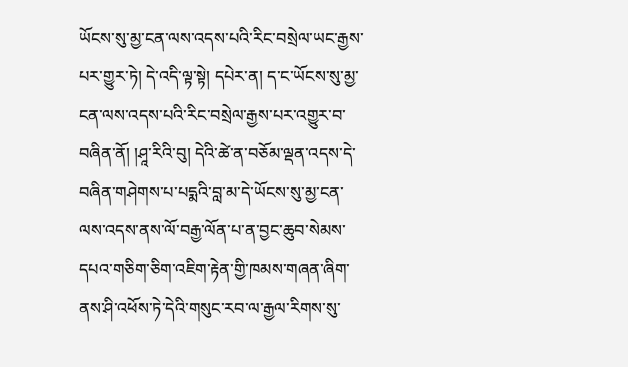ཡོངས་སུ་མྱ་ངན་ལས་འདས་པའི་རིང་བསྲེལ་ཡང་རྒྱས་པར་གྱུར་ཏེ། དེ་འདི་ལྟ་སྟེ། དཔེར་ན། ད་ང་ཡོངས་སུ་མྱ་ངན་ལས་འདས་པའི་རིང་བསྲེལ་རྒྱས་པར་འགྱུར་བ་བཞིན་ནོ། །ཤཱ་རིའི་བུ། དེའི་ཚེ་ན་བཅོམ་ལྡན་འདས་དེ་བཞིན་གཤེགས་པ་པདྨའི་བླ་མ་དེ་ཡོངས་སུ་མྱ་ངན་ལས་འདས་ནས་ལོ་བརྒྱ་ལོན་པ་ན་བྱང་ཆུབ་སེམས་དཔའ་གཅིག་ཅིག་འཇིག་རྟེན་གྱི་ཁམས་གཞན་ཞིག་ནས་ཤི་འཕོས་ཏེ་དེའི་གསུང་རབ་ལ་རྒྱལ་རིགས་སུ་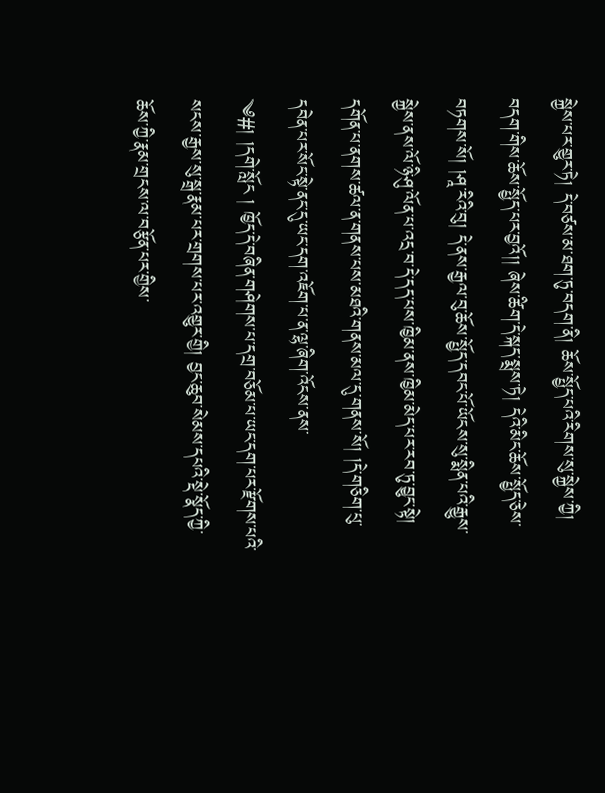སྐྱེས་པར་གྱུར་ཏེ། དེ་བཙས་མ་ཐག་ཏུ་བདག་ནི། ཆོས་སྤྱོད་པའི་རིགས་སུ་སྐྱེས་ཀྱི། བདག་གིས་ཆོས་སྤྱོད་པར་བྱའོ།། ཞེས་ཚིག་དེ་སྐད་སྨྲས་ཏེ། དེའི་མིང་ཆོས་སྤྱོད་ཅེས་བཏགས་སོ། །ཤཱ་རིའི་བུ། དེ་ནས་རྒྱལ་བུ་ཆོས་སྤྱོད་དབང་པོ་ཡོངས་སུ་སྨིན་པའི་རྒྱུས་སྐྱེས་ནས་ལོ་ཉི་ཤུ་ལོན་པ་འདྲ་བ་དེ་དད་པས་ཁྱིམ་ནས་ཁྱིམ་མེད་པར་རབ་ཏུ་བྱུང་སྟེ། དགོན་པ་ནགས་ཚལ་ན་གནས་པས་མཐའི་གནས་མལ་དུ་གནས་སོ། །དེ་གཅིག་པུ་དབེན་པར་སོང་སྟེ་ནང་དུ་ཡང་དག་འཇོག་པ་ན་ལྷ་ཞིག་འོངས་ནས་
༄#། །དགེ་སློང ། ཁྱོད་དེ་བཞིན་གཤེགས་པ་དགྲ་བཅོམ་པ་ཡང་དག་པར་རྫོགས་པའི་སངས་རྒྱས་སུ་སྒྲ་རྣམ་པར་གྲགས་པར་འགྱུར་གྱི། བྱང་ཆུབ་སེམས་དཔའི་སྡེ་སྣོད་ཀྱི་ཆོས་ཀྱི་རྣམ་གྲངས་ལ་བརྩོན་པར་གྱིས་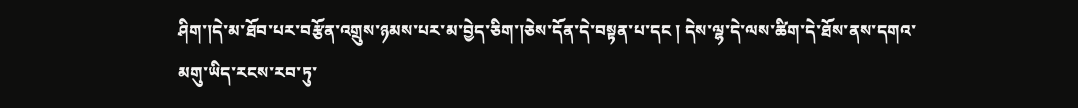ཤིག་།དེ་མ་ཐོབ་པར་བརྩོན་འགྲུས་ཉམས་པར་མ་བྱེད་ཅིག་།ཅེས་དོན་དེ་བསྟན་པ་དང ། དེས་ལྷ་དེ་ལས་ཚིག་དེ་ཐོས་ནས་དགའ་མགུ་ཡིད་རངས་རབ་ཏུ་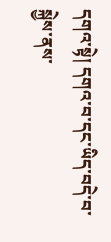དགའ་སྟེ། དགའ་བ་དང་ཡིད་བདེ་བ་སྐྱེས་ནས་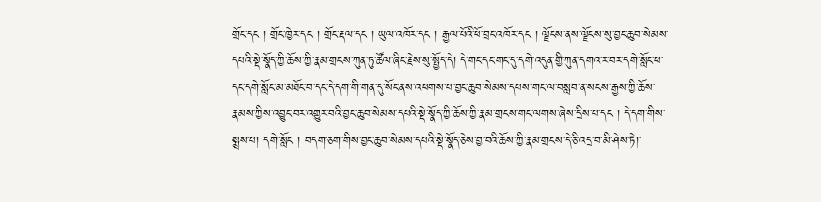གྲོང་དང ། གྲོང་ཁྱེར་དང ། གྲོང་རྡལ་དང ། ཡུལ་འཁོར་དང ། རྒྱལ་པོའི་ཕོ་བྲང་འཁོར་དང ། ལྗོངས་ནས་ལྗོངས་སུ་བྱང་ཆུབ་སེམས་དཔའི་སྡེ་སྣོད་ཀྱི་ཆོས་ཀྱི་རྣམ་གྲངས་ཀུན་ཏུ་ཚོལ་ཞིང་རྗེས་སུ་སྤྱོད་དེ། དེ་གང་དང་གང་དུ་དགེ་འདུན་གྱི་ཀུན་དགའ་ར་བར་དགེ་སློང་ཕ་དང་དགེ་སློང་མ་མཐོང་བ་དང་དེ་དག་གི་གན་དུ་སོང་ནས་འཕགས་པ་བྱང་ཆུབ་སེམས་དཔས་གང་ལ་བསླབ་ན་སངས་རྒྱས་ཀྱི་ཆོས་རྣམས་ཀྱིས་འབྱུང་བར་འགྱུར་བའི་བྱང་ཆུབ་སེམས་དཔའི་སྡེ་སྣོད་ཀྱི་ཆོས་ཀྱི་རྣམ་གྲངས་གང་ལགས་ཞེས་དྲིས་པ་དང ། དེ་དག་གིས་སྨྲས་པ། དགེ་སློང ། བདག་ཅག་གིས་བྱང་ཆུབ་སེམས་དཔའི་སྡེ་སྣོད་ཅེས་བྱ་བའི་ཆོས་ཀྱི་རྣམ་གྲངས་དེ་ཅི་འདྲ་བ་མི་ཤེས་ཏེ།་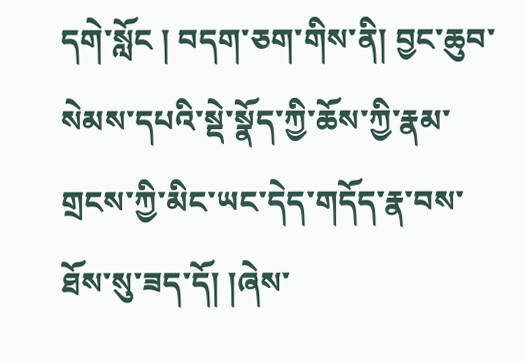དགེ་སློང ། བདག་ཅག་གིས་ནི། བྱང་ཆུབ་སེམས་དཔའི་སྡེ་སྣོད་ཀྱི་ཆོས་ཀྱི་རྣམ་གྲངས་ཀྱི་མིང་ཡང་དེད་གདོད་རྣ་བས་ཐོས་སུ་ཟད་དོ། །ཞེས་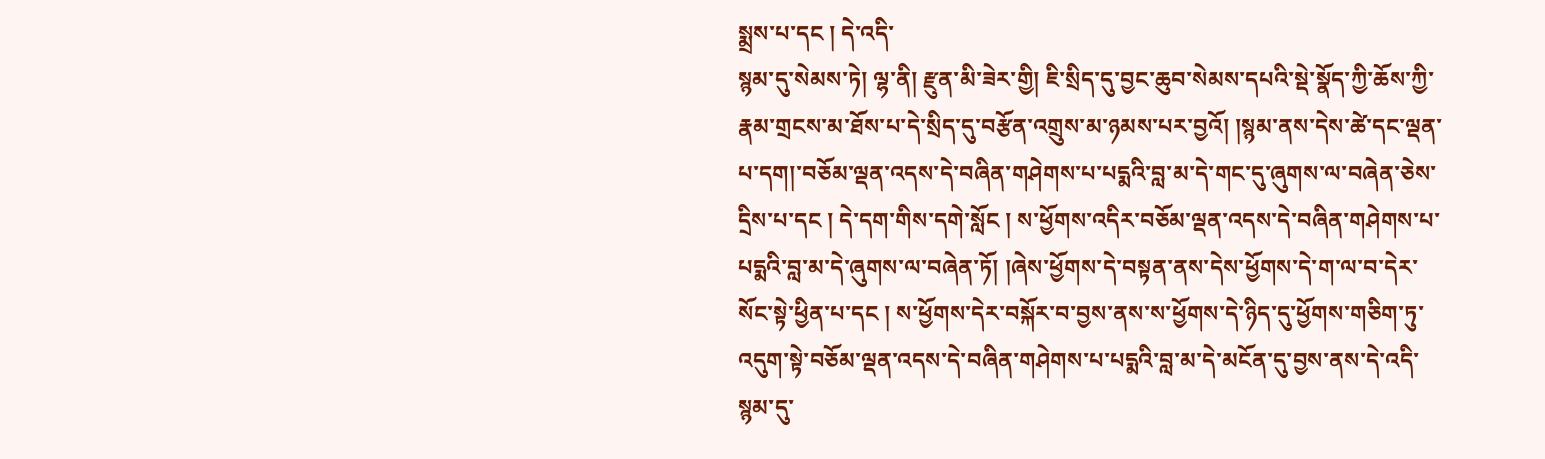སྨྲས་པ་དང ། དེ་འདི་
སྙམ་དུ་སེམས་ཏེ། ལྷ་ནི། རྫུན་མི་ཟེར་གྱི། ཇི་སྲིད་དུ་བྱང་ཆུབ་སེམས་དཔའི་སྡེ་སྣོད་ཀྱི་ཆོས་ཀྱི་རྣམ་གྲངས་མ་ཐོས་པ་དེ་སྲིད་དུ་བརྩོན་འགྲུས་མ་ཉམས་པར་བྱའོ། །སྙམ་ནས་དེས་ཚེ་དང་ལྡན་པ་དག།་བཅོམ་ལྡན་འདས་དེ་བཞིན་གཤེགས་པ་པདྨའི་བླ་མ་དེ་གང་དུ་ཞུགས་ལ་བཞེན་ཅེས་དྲིས་པ་དང ། དེ་དག་གིས་དགེ་སློང ། ས་ཕྱོགས་འདིར་བཅོམ་ལྡན་འདས་དེ་བཞིན་གཤེགས་པ་པདྨའི་བླ་མ་དེ་ཞུགས་ལ་བཞེན་ཏོ། །ཞེས་ཕྱོགས་དེ་བསྟན་ནས་དེས་ཕྱོགས་དེ་ག་ལ་བ་དེར་སོང་སྟེ་ཕྱིན་པ་དང ། ས་ཕྱོགས་དེར་བསྐོར་བ་བྱས་ནས་ས་ཕྱོགས་དེ་ཉིད་དུ་ཕྱོགས་གཅིག་ཏུ་འདུག་སྟེ་བཅོམ་ལྡན་འདས་དེ་བཞིན་གཤེགས་པ་པདྨའི་བླ་མ་དེ་མངོན་དུ་བྱས་ནས་དེ་འདི་སྙམ་དུ་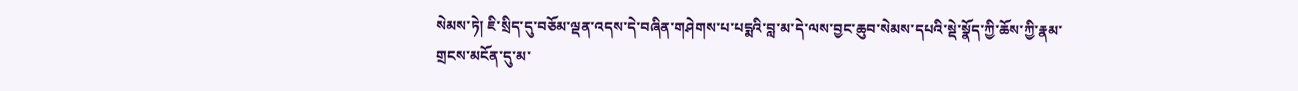སེམས་ཏེ། ཇི་སྲིད་དུ་བཅོམ་ལྡན་འདས་དེ་བཞིན་གཤེགས་པ་པདྨའི་བླ་མ་དེ་ལས་བྱང་ཆུབ་སེམས་དཔའི་སྡེ་སྣོད་ཀྱི་ཆོས་ཀྱི་རྣམ་གྲངས་མངོན་དུ་མ་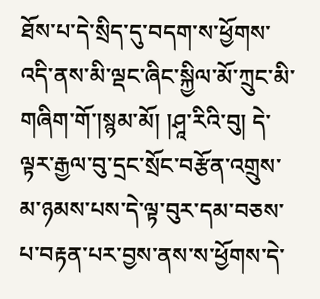ཐོས་པ་དེ་སྲིད་དུ་བདག་ས་ཕྱོགས་འདི་ནས་མི་ལྡང་ཞིང་སྐྱིལ་མོ་ཀྲུང་མི་གཞིག་གོ་།སྙམ་མོ། །ཤཱ་རིའི་བུ། དེ་ལྟར་རྒྱལ་བུ་དྲང་སྲོང་བརྩོན་འགྲུས་མ་ཉམས་པས་དེ་ལྟ་བུར་དམ་བཅས་པ་བརྟན་པར་བྱས་ནས་ས་ཕྱོགས་དེ་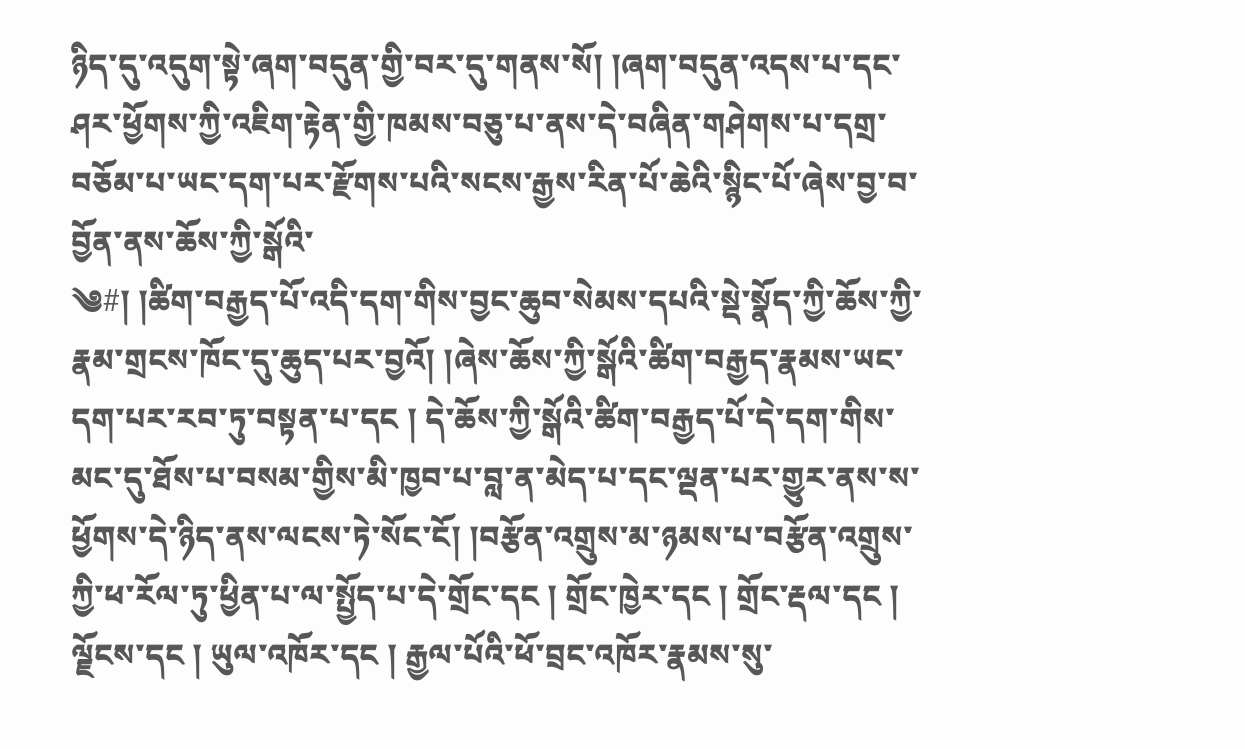ཉིད་དུ་འདུག་སྟེ་ཞག་བདུན་གྱི་བར་དུ་གནས་སོ། །ཞག་བདུན་འདས་པ་དང་ཤར་ཕྱོགས་ཀྱི་འཇིག་རྟེན་གྱི་ཁམས་བཅུ་པ་ནས་དེ་བཞིན་གཤེགས་པ་དགྲ་བཅོམ་པ་ཡང་དག་པར་རྫོགས་པའི་སངས་རྒྱས་རིན་པོ་ཆེའི་སྙིང་པོ་ཞེས་བྱ་བ་བྱོན་ནས་ཆོས་ཀྱི་སྒོའི་
༄#། །ཚིག་བརྒྱད་པོ་འདི་དག་གིས་བྱང་ཆུབ་སེམས་དཔའི་སྡེ་སྣོད་ཀྱི་ཆོས་ཀྱི་རྣམ་གྲངས་ཁོང་དུ་ཆུད་པར་བྱའོ། །ཞེས་ཆོས་ཀྱི་སྒོའི་ཚིག་བརྒྱད་རྣམས་ཡང་དག་པར་རབ་ཏུ་བསྟན་པ་དང ། དེ་ཆོས་ཀྱི་སྒོའི་ཚིག་བརྒྱད་པོ་དེ་དག་གིས་མང་དུ་ཐོས་པ་བསམ་གྱིས་མི་ཁྱབ་པ་བླ་ན་མེད་པ་དང་ལྡན་པར་གྱུར་ནས་ས་ཕྱོགས་དེ་ཉིད་ནས་ལངས་ཏེ་སོང་ངོ། །བརྩོན་འགྲུས་མ་ཉམས་པ་བརྩོན་འགྲུས་ཀྱི་ཕ་རོལ་ཏུ་ཕྱིན་པ་ལ་སྤྱོད་པ་དེ་གྲོང་དང ། གྲོང་ཁྱེར་དང ། གྲོང་རྡལ་དང ། ལྗོངས་དང ། ཡུལ་འཁོར་དང ། རྒྱལ་པོའི་ཕོ་བྲང་འཁོར་རྣམས་སུ་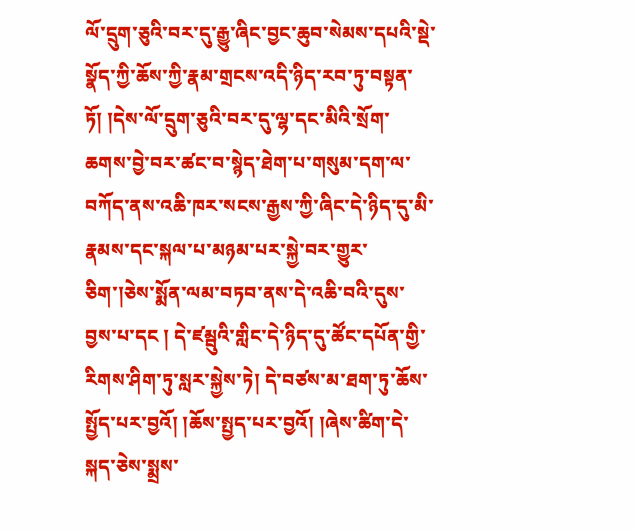ལོ་དྲུག་ཅུའི་བར་དུ་རྒྱུ་ཞིང་བྱང་ཆུབ་སེམས་དཔའི་སྡེ་སྣོད་ཀྱི་ཆོས་ཀྱི་རྣམ་གྲངས་འདི་ཉིད་རབ་ཏུ་བསྟན་ཏོ། །དེས་ལོ་དྲུག་ཅུའི་བར་དུ་ལྷ་དང་མིའི་སྲོག་ཆགས་བྱེ་བར་ཚང་བ་སྙེད་ཐེག་པ་གསུམ་དག་ལ་བཀོད་ནས་འཆི་ཁར་སངས་རྒྱས་ཀྱི་ཞིང་དེ་ཉིད་དུ་མི་རྣམས་དང་སྐལ་པ་མཉམ་པར་སྐྱེ་བར་གྱུར་ཅིག་།ཅེས་སྨོན་ལམ་བཏབ་ནས་དེ་འཆི་བའི་དུས་བྱས་པ་དང ། དེ་ཛམྦུའི་གླིང་དེ་ཉིད་དུ་ཚོང་དཔོན་གྱི་རིགས་ཤིག་ཏུ་སླར་སྐྱེས་ཏེ། དེ་བཙས་མ་ཐག་ཏུ་ཆོས་སྤྱོད་པར་བྱའོ། །ཆོས་སྤྱད་པར་བྱའོ། །ཞེས་ཚིག་དེ་སྐད་ཅེས་སྨྲས་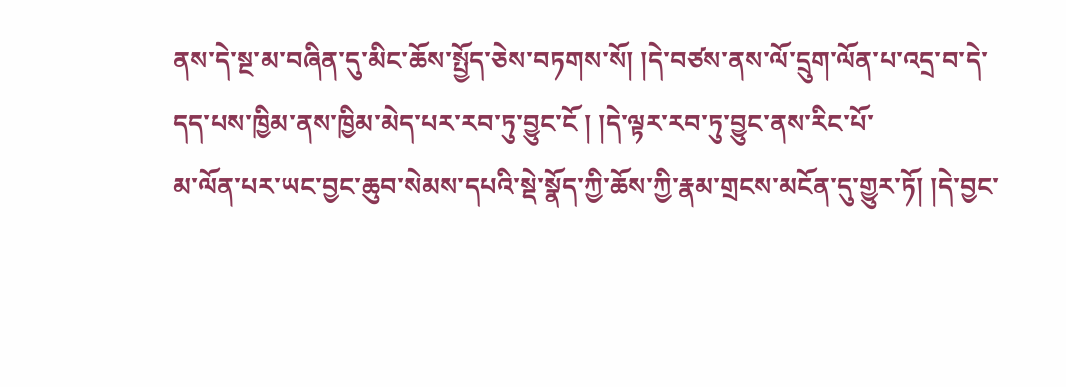ནས་དེ་སྔ་མ་བཞིན་དུ་མིང་ཆོས་སྤྱོད་ཅེས་བཏགས་སོ། །དེ་བཙས་ནས་ལོ་དྲུག་ལོན་པ་འདྲ་བ་དེ་དད་པས་ཁྱིམ་ནས་ཁྱིམ་མེད་པར་རབ་ཏུ་བྱུང་ངོ ། །དེ་ལྟར་རབ་ཏུ་བྱུང་ནས་རིང་པོ་
མ་ལོན་པར་ཡང་བྱང་ཆུབ་སེམས་དཔའི་སྡེ་སྣོད་ཀྱི་ཆོས་ཀྱི་རྣམ་གྲངས་མངོན་དུ་གྱུར་ཏོ། །དེ་བྱང་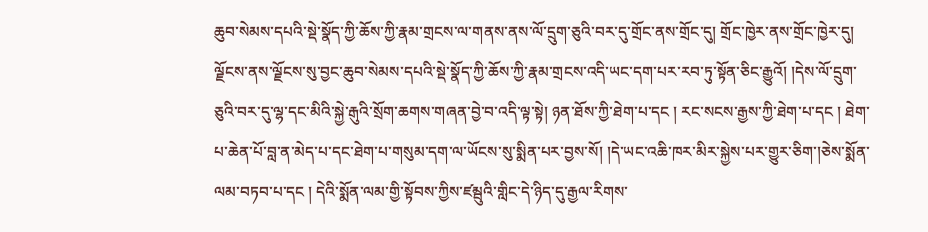ཆུབ་སེམས་དཔའི་སྡེ་སྣོད་ཀྱི་ཆོས་ཀྱི་རྣམ་གྲངས་ལ་གནས་ནས་ལོ་དྲུག་ཅུའི་བར་དུ་གྲོང་ནས་གྲོང་དུ། གྲོང་ཁྱེར་ནས་གྲོང་ཁྱེར་དུ། ལྗོངས་ནས་ལྗོངས་སུ་བྱང་ཆུབ་སེམས་དཔའི་སྡེ་སྣོད་ཀྱི་ཆོས་ཀྱི་རྣམ་གྲངས་འདི་ཡང་དག་པར་རབ་ཏུ་སྟོན་ཅིང་རྒྱུའོ། །དེས་ལོ་དྲུག་ཅུའི་བར་དུ་ལྷ་དང་མིའི་སྐྱེ་རྒུའི་སྲོག་ཆགས་གཞན་བྱེ་བ་འདི་ལྟ་སྟེ། ཉན་ཐོས་ཀྱི་ཐེག་པ་དང ། རང་སངས་རྒྱས་ཀྱི་ཐེག་པ་དང ། ཐེག་པ་ཆེན་པོ་བླ་ན་མེད་པ་དང་ཐེག་པ་གསུམ་དག་ལ་ཡོངས་སུ་སྨིན་པར་བྱས་སོ། །དེ་ཡང་འཆི་ཁར་མིར་སྐྱེས་པར་གྱུར་ཅིག་།ཅེས་སྨོན་ལམ་བཏབ་པ་དང ། དེའི་སྨོན་ལམ་གྱི་སྟོབས་ཀྱིས་ཛམྦུའི་གླིང་དེ་ཉིད་དུ་རྒྱལ་རིགས་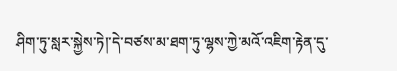ཤིག་ཏུ་སླར་སྐྱེས་ཏེ།་དེ་བཙས་མ་ཐག་ཏུ་ལྷས་ཀྱེ་མའོ་འཇིག་རྟེན་དུ་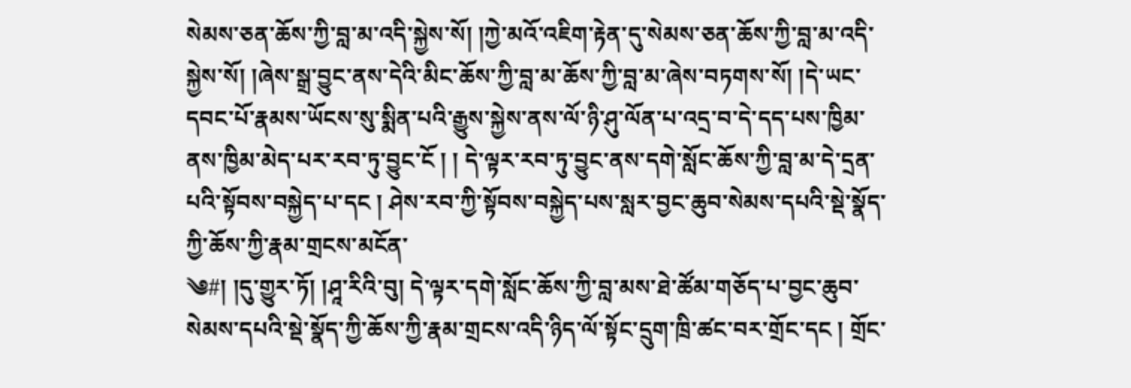སེམས་ཅན་ཆོས་ཀྱི་བླ་མ་འདི་སྐྱེས་སོ། །ཀྱེ་མའོ་འཇིག་རྟེན་དུ་སེམས་ཅན་ཆོས་ཀྱི་བླ་མ་འདི་སྐྱེས་སོ། །ཞེས་སྒྲ་བྱུང་ནས་དེའི་མིང་ཆོས་ཀྱི་བླ་མ་ཆོས་ཀྱི་བླ་མ་ཞེས་བཏགས་སོ། །དེ་ཡང་དབང་པོ་རྣམས་ཡོངས་སུ་སྨིན་པའི་རྒྱུས་སྐྱེས་ནས་ལོ་ཉི་ཤུ་ལོན་པ་འདྲ་བ་དེ་དད་པས་ཁྱིམ་ནས་ཁྱིམ་མེད་པར་རབ་ཏུ་བྱུང་ངོ ། ། དེ་ལྟར་རབ་ཏུ་བྱུང་ནས་དགེ་སློང་ཆོས་ཀྱི་བླ་མ་དེ་དྲན་པའི་སྟོབས་བསྐྱེད་པ་དང ། ཤེས་རབ་ཀྱི་སྟོབས་བསྐྱེད་པས་སླར་བྱང་ཆུབ་སེམས་དཔའི་སྡེ་སྣོད་ཀྱི་ཆོས་ཀྱི་རྣམ་གྲངས་མངོན་
༄#། །དུ་གྱུར་ཏོ། །ཤཱ་རིའི་བུ། དེ་ལྟར་དགེ་སློང་ཆོས་ཀྱི་བླ་མས་ཐེ་ཚོམ་གཅོད་པ་བྱང་ཆུབ་སེམས་དཔའི་སྡེ་སྣོད་ཀྱི་ཆོས་ཀྱི་རྣམ་གྲངས་འདི་ཉིད་ལོ་སྟོང་དྲུག་ཁྲི་ཚང་བར་གྲོང་དང ། གྲོང་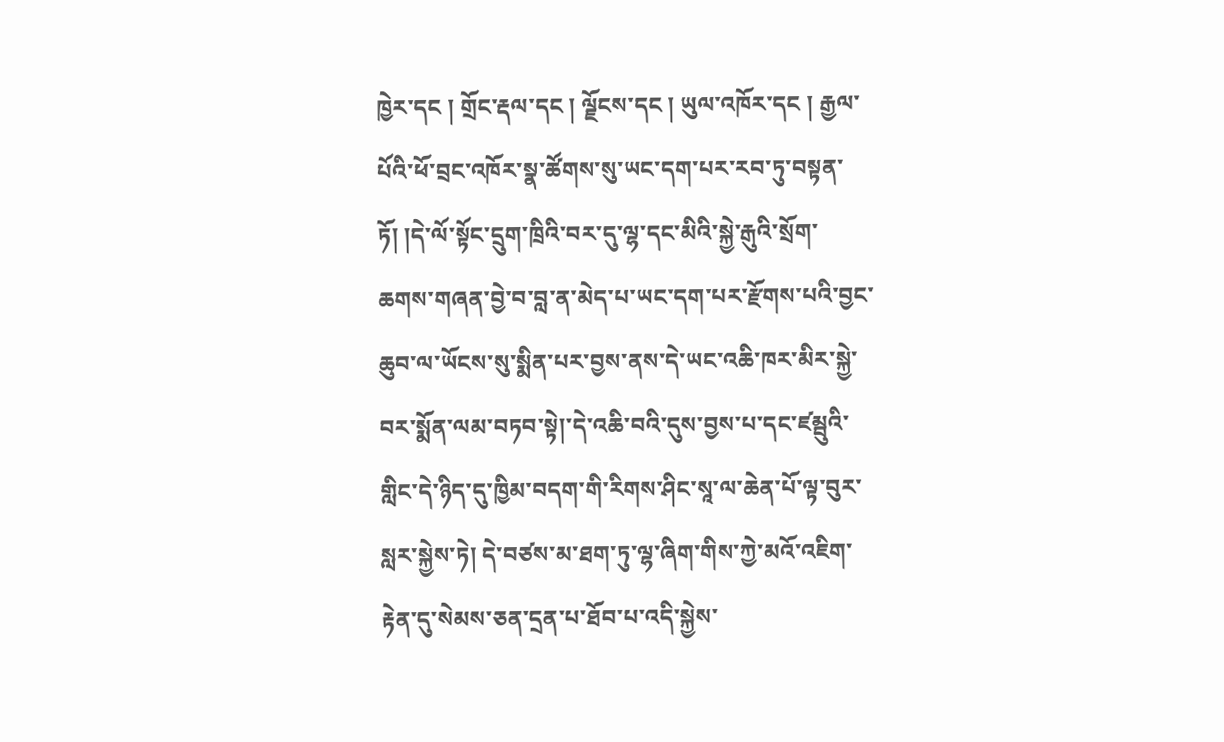ཁྱེར་དང ། གྲོང་རྡལ་དང ། ལྗོངས་དང ། ཡུལ་འཁོར་དང ། རྒྱལ་པོའི་ཕོ་བྲང་འཁོར་སྣ་ཚོགས་སུ་ཡང་དག་པར་རབ་ཏུ་བསྟན་ཏོ། །དེ་ལོ་སྟོང་དྲུག་ཁྲིའི་བར་དུ་ལྷ་དང་མིའི་སྐྱེ་རྒུའི་སྲོག་ཆགས་གཞན་བྱེ་བ་བླ་ན་མེད་པ་ཡང་དག་པར་རྫོགས་པའི་བྱང་ཆུབ་ལ་ཡོངས་སུ་སྨིན་པར་བྱས་ནས་དེ་ཡང་འཆི་ཁར་མིར་སྐྱེ་བར་སྨོན་ལམ་བཏབ་སྟེ།་དེ་འཆི་བའི་དུས་བྱས་པ་དང་ཛམྦུའི་གླིང་དེ་ཉིད་དུ་ཁྱིམ་བདག་གི་རིགས་ཤིང་སཱ་ལ་ཆེན་པོ་ལྟ་བུར་སླར་སྐྱེས་ཏེ། དེ་བཙས་མ་ཐག་ཏུ་ལྷ་ཞིག་གིས་ཀྱེ་མའོ་འཇིག་རྟེན་དུ་སེམས་ཅན་དྲན་པ་ཐོབ་པ་འདི་སྐྱེས་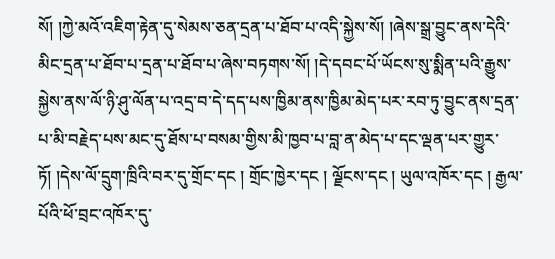སོ། །ཀྱེ་མའོ་འཇིག་རྟེན་དུ་སེམས་ཅན་དྲན་པ་ཐོབ་པ་འདི་སྐྱེས་སོ། །ཞེས་སྒྲ་བྱུང་ནས་དེའི་མིང་དྲན་པ་ཐོབ་པ་དྲན་པ་ཐོབ་པ་ཞེས་བཏགས་སོ། །དེ་དབང་པོ་ཡོངས་སུ་སྨིན་པའི་རྒྱུས་སྐྱེས་ནས་ལོ་ཉི་ཤུ་ལོན་པ་འདྲ་བ་དེ་དད་པས་ཁྱིམ་ནས་ཁྱིམ་མེད་པར་རབ་ཏུ་བྱུང་ནས་དྲན་པ་མི་བརྗེད་པས་མང་དུ་ཐོས་པ་བསམ་གྱིས་མི་ཁྱབ་པ་བླ་ན་མེད་པ་དང་ལྡན་པར་གྱུར་ཏོ། །དེས་ལོ་དྲུག་ཁྲིའི་བར་དུ་གྲོང་དང ། གྲོང་ཁྱེར་དང ། ལྗོངས་དང ། ཡུལ་འཁོར་དང ། རྒྱལ་པོའི་ཕོ་བྲང་འཁོར་དུ་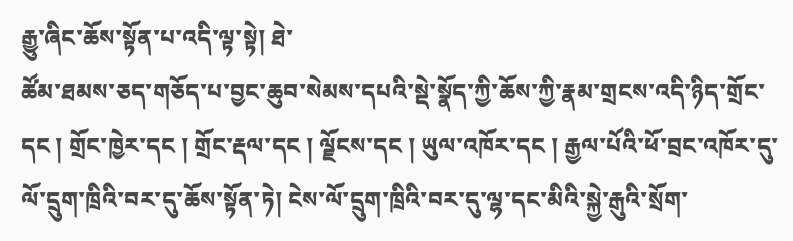རྒྱུ་ཞིང་ཆོས་སྟོན་པ་འདི་ལྟ་སྟེ། ཐེ་
ཚོམ་ཐམས་ཅད་གཅོད་པ་བྱང་ཆུབ་སེམས་དཔའི་སྡེ་སྣོད་ཀྱི་ཆོས་ཀྱི་རྣམ་གྲངས་འདི་ཉིད་གྲོང་དང ། གྲོང་ཁྱེར་དང ། གྲོང་རྡལ་དང ། ལྗོངས་དང ། ཡུལ་འཁོར་དང ། རྒྱལ་པོའི་ཕོ་བྲང་འཁོར་དུ་ལོ་དྲུག་ཁྲིའི་བར་དུ་ཆོས་སྟོན་ཏེ། ངེས་ལོ་དྲུག་ཁྲིའི་བར་དུ་ལྷ་དང་མིའི་སྐྱེ་རྒུའི་སྲོག་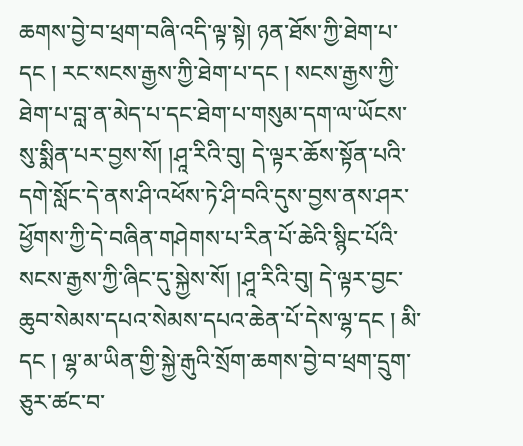ཆགས་བྱེ་བ་ཕྲག་བཞི་འདི་ལྟ་སྟེ། ཉན་ཐོས་ཀྱི་ཐེག་པ་དང ། རང་སངས་རྒྱས་ཀྱི་ཐེག་པ་དང ། སངས་རྒྱས་ཀྱི་ཐེག་པ་བླ་ན་མེད་པ་དང་ཐེག་པ་གསུམ་དག་ལ་ཡོངས་སུ་སྨིན་པར་བྱས་སོ། །ཤཱ་རིའི་བུ། དེ་ལྟར་ཆོས་སྟོན་པའི་དགེ་སློང་དེ་ནས་ཤི་འཕོས་ཏེ་ཤི་བའི་དུས་བྱས་ནས་ཤར་ཕྱོགས་ཀྱི་དེ་བཞིན་གཤེགས་པ་རིན་པོ་ཆེའི་སྙིང་པོའི་སངས་རྒྱས་ཀྱི་ཞིང་དུ་སྐྱེས་སོ། །ཤཱ་རིའི་བུ། དེ་ལྟར་བྱང་ཆུབ་སེམས་དཔའ་སེམས་དཔའ་ཆེན་པོ་དེས་ལྷ་དང ། མི་དང ། ལྷ་མ་ཡིན་གྱི་སྐྱེ་རྒུའི་སྲོག་ཆགས་བྱེ་བ་ཕྲག་དྲུག་ཅུར་ཚང་བ་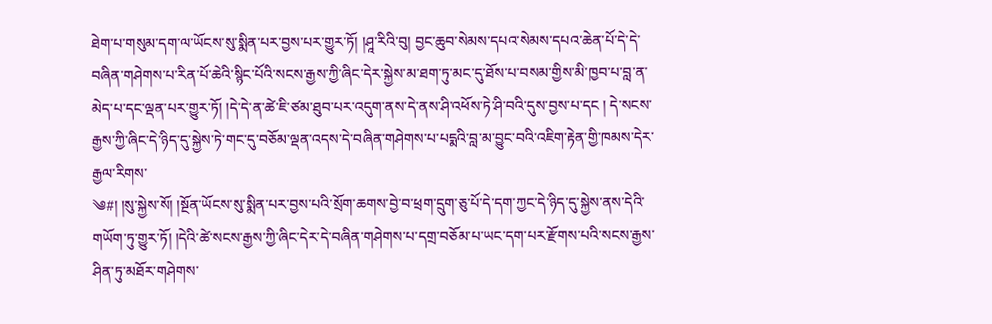ཐེག་པ་གསུམ་དག་ལ་ཡོངས་སུ་སྨིན་པར་བྱས་པར་གྱུར་ཏོ། །ཤཱ་རིའི་བུ། བྱང་ཆུབ་སེམས་དཔའ་སེམས་དཔའ་ཆེན་པོ་དེ་དེ་བཞིན་གཤེགས་པ་རིན་པོ་ཆེའི་སྙིང་པོའི་སངས་རྒྱས་ཀྱི་ཞིང་དེར་སྐྱེས་མ་ཐག་ཏུ་མང་དུ་ཐོས་པ་བསམ་གྱིས་མི་ཁྱབ་པ་བླ་ན་མེད་པ་དང་ལྡན་པར་གྱུར་ཏོ། །དེ་དེ་ན་ཚེ་ཇི་ཙམ་ཐུབ་པར་འདུག་ནས་དེ་ནས་ཤི་འཕོས་ཏེ་ཤི་བའི་དུས་བྱས་པ་དང ། དེ་སངས་རྒྱས་ཀྱི་ཞིང་དེ་ཉིད་དུ་སྐྱེས་ཏེ་གང་དུ་བཅོམ་ལྡན་འདས་དེ་བཞིན་གཤེགས་པ་པདྨའི་བླ་མ་བྱུང་བའི་འཇིག་རྟེན་གྱི་ཁམས་དེར་རྒྱལ་རིགས་
༄#། །སུ་སྐྱེས་སོ། །སྔོན་ཡོངས་སུ་སྨིན་པར་བྱས་པའི་སྲོག་ཆགས་བྱེ་བ་ཕྲག་དྲུག་ཅུ་པོ་དེ་དག་ཀྱང་དེ་ཉིད་དུ་སྐྱེས་ནས་དེའི་གཡོག་ཏུ་གྱུར་ཏོ། །དེའི་ཚེ་སངས་རྒྱས་ཀྱི་ཞིང་དེར་དེ་བཞིན་གཤེགས་པ་དགྲ་བཅོམ་པ་ཡང་དག་པར་རྫོགས་པའི་སངས་རྒྱས་ཤིན་ཏུ་མཐོར་གཤེགས་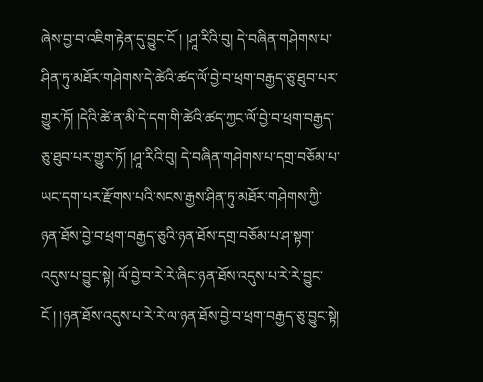ཞེས་བྱ་བ་འཇིག་རྟེན་དུ་བྱུང་ངོ ། །ཤཱ་རིའི་བུ། དེ་བཞིན་གཤེགས་པ་ཤིན་ཏུ་མཐོར་གཤེགས་དེ་ཚེའི་ཚད་ལོ་བྱེ་བ་ཕྲག་བརྒྱད་ཅུ་ཐུབ་པར་གྱུར་ཏོ། །དེའི་ཚེ་ན་མི་དེ་དག་གི་ཚེའི་ཚད་ཀྱང་ལོ་བྱེ་བ་ཕྲག་བརྒྱད་ཅུ་ཐུབ་པར་གྱུར་ཏོ། །ཤཱ་རིའི་བུ། དེ་བཞིན་གཤེགས་པ་དགྲ་བཅོམ་པ་ཡང་དག་པར་རྫོགས་པའི་སངས་རྒྱས་ཤིན་ཏུ་མཐོར་གཤེགས་ཀྱི་ཉན་ཐོས་བྱེ་བ་ཕྲག་བརྒྱད་ཅུའི་ཉན་ཐོས་དགྲ་བཅོམ་པ་ཤ་སྟག་འདུས་པ་བྱུང་སྟེ། ལོ་བྱེ་བ་རེ་རེ་ཞིང་ཉན་ཐོས་འདུས་པ་རེ་རེ་བྱུང་ངོ ། །ཉན་ཐོས་འདུས་པ་རེ་རེ་ལ་ཉན་ཐོས་བྱེ་བ་ཕྲག་བརྒྱད་ཅུ་བྱུང་སྟེ།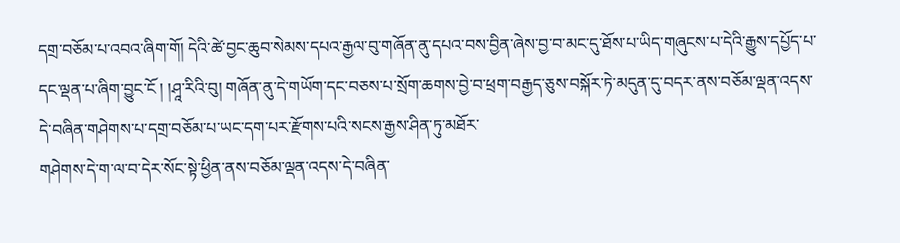དགྲ་བཅོམ་པ་འབའ་ཞིག་གོ། དེའི་ཚེ་བྱང་ཆུབ་སེམས་དཔའ་རྒྱལ་བུ་གཞོན་ནུ་དཔའ་བས་བྱིན་ཞེས་བྱ་བ་མང་དུ་ཐོས་པ་ཡིད་གཞུངས་པ་དེའི་རྒྱུས་དཔྱོད་པ་དང་ལྡན་པ་ཞིག་བྱུང་ངོ ། །ཤཱ་རིའི་བུ། གཞོན་ནུ་དེ་གཡོག་དང་བཅས་པ་སྲོག་ཆགས་བྱེ་བ་ཕྲག་བརྒྱད་ཅུས་བསྐོར་ཏེ་མདུན་དུ་བདར་ནས་བཅོམ་ལྡན་འདས་དེ་བཞིན་གཤེགས་པ་དགྲ་བཅོམ་པ་ཡང་དག་པར་རྫོགས་པའི་སངས་རྒྱས་ཤིན་ཏུ་མཐོར་
གཤེགས་དེ་ག་ལ་བ་དེར་སོང་སྟེ་ཕྱིན་ནས་བཅོམ་ལྡན་འདས་དེ་བཞིན་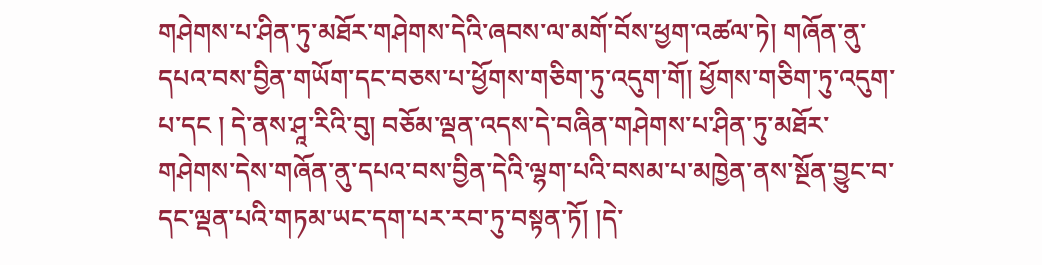གཤེགས་པ་ཤིན་ཏུ་མཐོར་གཤེགས་དེའི་ཞབས་ལ་མགོ་བོས་ཕྱག་འཚལ་ཏེ། གཞོན་ནུ་དཔའ་བས་བྱིན་གཡོག་དང་བཅས་པ་ཕྱོགས་གཅིག་ཏུ་འདུག་གོ། ཕྱོགས་གཅིག་ཏུ་འདུག་པ་དང ། དེ་ནས་ཤཱ་རིའི་བུ། བཅོམ་ལྡན་འདས་དེ་བཞིན་གཤེགས་པ་ཤིན་ཏུ་མཐོར་གཤེགས་དེས་གཞོན་ནུ་དཔའ་བས་བྱིན་དེའི་ལྷག་པའི་བསམ་པ་མཁྱེན་ནས་སྔོན་བྱུང་བ་དང་ལྡན་པའི་གཏམ་ཡང་དག་པར་རབ་ཏུ་བསྟན་ཏོ། །དེ་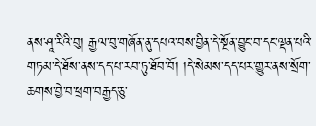ནས་ཤཱ་རིའི་བུ། རྒྱལ་བུ་གཞོན་ནུ་དཔའ་བས་བྱིན་དེ་སྔོན་བྱུང་བ་དང་ལྡན་པའི་གཏམ་དེ་ཐོས་ནས་དད་པ་རབ་ཏུ་ཐོབ་བོ། །དེ་སེམས་དད་པར་གྱུར་ནས་སྲོག་ཆགས་བྱེ་བ་ཕྲག་བརྒྱད་ཅུ་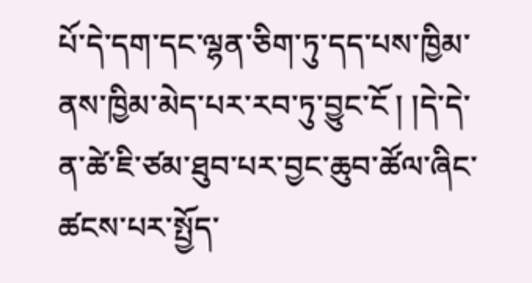པོ་དེ་དག་དང་ལྷན་ཅིག་ཏུ་དད་པས་ཁྱིམ་ནས་ཁྱིམ་མེད་པར་རབ་ཏུ་བྱུང་ངོ ། །དེ་དེ་ན་ཚེ་ཇི་ཙམ་ཐུབ་པར་བྱང་ཆུབ་ཚོལ་ཞིང་ཚངས་པར་སྤྱོད་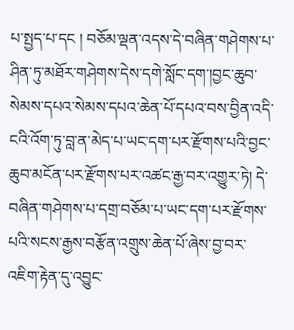པ་སྤྱད་པ་དང ། བཅོམ་ལྡན་འདས་དེ་བཞིན་གཤེགས་པ་ཤིན་ཏུ་མཐོར་གཤེགས་དེས་དགེ་སློང་དག་།བྱང་ཆུབ་སེམས་དཔའ་སེམས་དཔའ་ཆེན་པོ་དཔའ་བས་བྱིན་འདི་ངའི་འོག་ཏུ་བླ་ན་མེད་པ་ཡང་དག་པར་རྫོགས་པའི་བྱང་ཆུབ་མངོན་པར་རྫོགས་པར་འཚང་རྒྱ་བར་འགྱུར་ཏེ། དེ་བཞིན་གཤེགས་པ་དགྲ་བཅོམ་པ་ཡང་དག་པར་རྫོགས་པའི་སངས་རྒྱས་བརྩོན་འགྲུས་ཆེན་པོ་ཞེས་བྱ་བར་འཇིག་རྟེན་དུ་འབྱུང་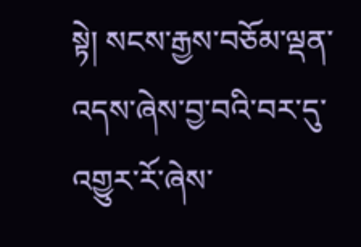སྟེ། སངས་རྒྱས་བཅོམ་ལྡན་འདས་ཞེས་བྱ་བའི་བར་དུ་འགྱུར་རོ་ཞེས་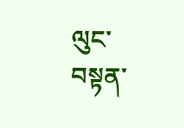ལུང་བསྟན་